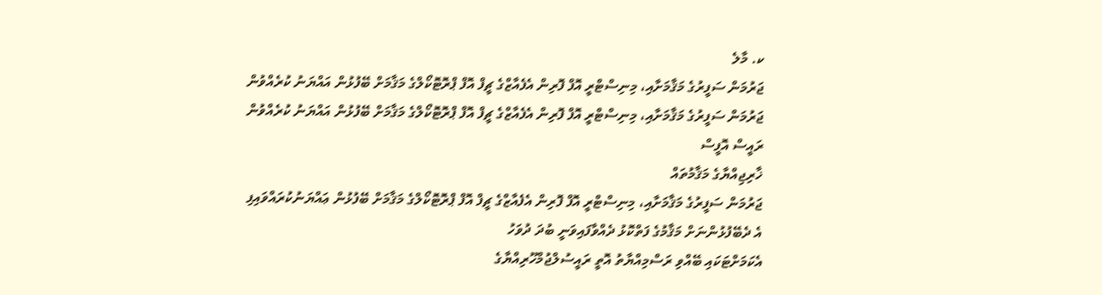ކ. މާލެ
ޖަރުމަން ސަފީރުގެ މަޤާމަށާއި، މިނިސްޓްރީ އޮފް ފޮރިން އެފެއާޒްގެ ޗީފް އޮފް ޕްރޮޓޮކޯލްގެ މަޤާމަށް ބޭފުޅުން އައްޔަނު ކުރެއްވުން
ޖަރުމަން ސަފީރުގެ މަޤާމަށާއި، މިނިސްޓްރީ އޮފް ފޮރިން އެފެއާޒްގެ ޗީފް އޮފް ޕްރޮޓޮކޯލްގެ މަޤާމަށް ބޭފުޅުން އައްޔަނު ކުރެއްވުން
ރައީސް އޮފީސް
ޚާރިޖިއްޔާގެ މަޤާމުތައް
ޖަރުމަން ސަފީރުގެ މަޤާމަށާއި، މިނިސްޓްރީ އޮފް ފޮރިން އެފެއާޒްގެ ޗީފް އޮފް ޕްރޮޓޮކޯލްގެ މަޤާމަށް ބޭފުޅުން ޢައްޔަނުކުރައްވައިފި
އެ ދެބޭފުޅުންނަށް މަޤާމުގެ ފަތްކޮޅު ދެއްވާފައިވަނީ ބުދަ ދުވަހު
އެކަމަށްޓަކައި ބޭއްވި ރަސްމިއްޔާތު އޮތީ ރައީސުލްޖުމްހޫރިއްޔާގެ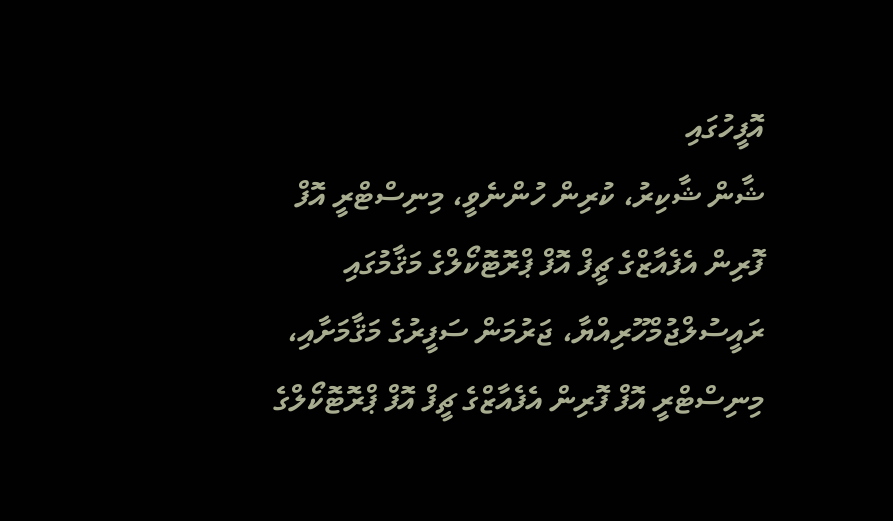އޮފީހުގައި
ޝާން ޝާކިރު، ކުރިން ހުންނެވީ، މިނިސްޓްރީ އޮފް ފޮރިން އެފެއާޒްގެ ޗީފް އޮފް ޕްރޮޓޮކޯލްގެ މަޤާމުގައި
ރައީސުލްޖުމްހޫރިއްޔާ، ޖަރުމަން ސަފީރުގެ މަޤާމަށާއި، މިނިސްޓްރީ އޮފް ފޮރިން އެފެއާޒްގެ ޗީފް އޮފް ޕްރޮޓޮކޯލްގެ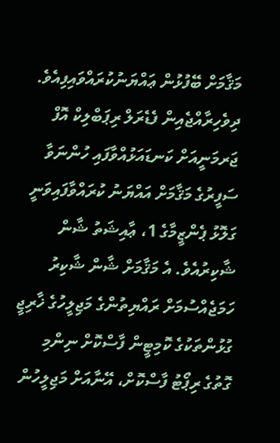މަޤާމަށް ބޭފުޅުން ޢައްޔަނުކުރައްވައިފިއެވެ.
ދިވެހިރާއްޖެއިން ފެޑެރަލް ރިޕަބްލިކް އޮފް ޖަރމަނީއަށް ކަނޑައަޅުއްވާފައި ހުންނަވާ ސަފީރުގެ މަޤާމަށް އައްޔަނު ކުރައްވާފައިވަނީ ގަލޮޅު ޕެންޒީމާގެ 1، ޢާއިޝަތު ޝާން ޝާކިރުއެވެ. އެ މަޤާމަށް ޝާން ޝާކިރު ހަމަޖެއްސުމަށް ރައްޔިތުންގެ މަޖިލީހުގެ ޚާރިޖީ ގުޅުންތަކުގެ ކޮމިޓީން ފާސްކޮށް ނިންމި ގޮތުގެ ރިޕޯޓު ފާސްކޮށް، އޭނާއަށް މަޖިލީހުން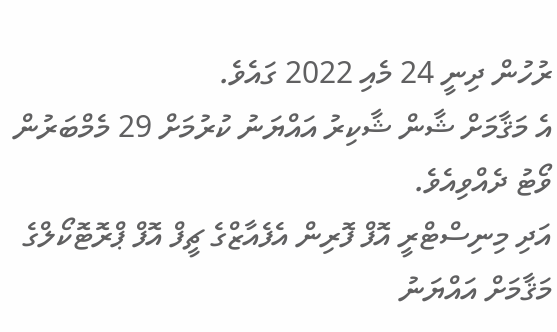ރުހުން ދިނީ 24 މެއި 2022 ގައެވެ.
އެ މަޤާމަށް ޝާން ޝާކިރު އައްޔަނު ކުރުމަށް 29 މެމްބަރުން ވޯޓު ދެއްވިއެވެ.
އަދި މިނިސްޓްރީ އޮފް ފޮރިން އެފެއާޒްގެ ޗީފް އޮފް ޕްރޮޓޮކޯލްގެ މަޤާމަށް އައްޔަނު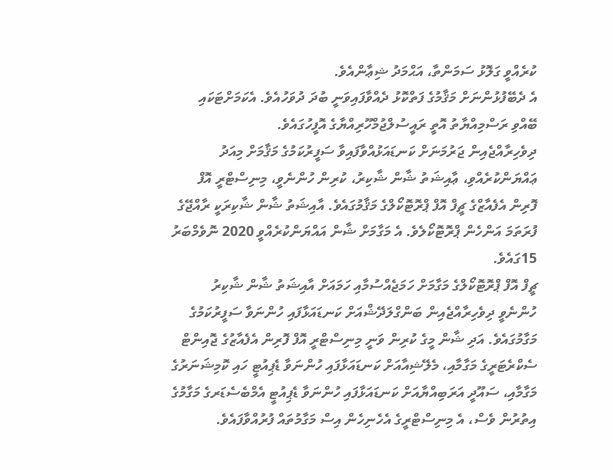ކުރެއްވީ ގަލޮޅު ސަމަންތާ، އަޙްމަދު ޝިޢާންއެވެ.
އެ ދެބޭފުޅުންނަށް މަޤާމުގެ ފަތްކޮޅު ދެއްވާފައިވަނީ ބުދަ ދުވަހުއެވެ. އެކަމަށްޓަކައި ބޭއްވި ރަސްމިއްޔާތު އޮތީ ރައީސުލްޖުމްހޫރިއްޔާގެ އޮފީހުގައެވެ.
ދިވެހިރާއްޖެއިން ޖަރުމަނަށް ކަނޑައަޅުއްވާފައިވާ ސަފީރުކަމުގެ މަޤާމަށް މިއަދު ޢައްޔަންކުރެއްވި، ޢާއިޝަތު ޝާން ޝާކިރު، ކުރިން ހުންނެވީ، މިނިސްޓްރީ އޮފް ފޮރިން އެފެއާޒްގެ ޗީފް އޮފް ޕްރޮޓޮކޯލްގެ މަޤާމުގައެވެ. އާއިޝަތު ޝާން ޝާކިރަކީ ރާއްޖޭގެ ފުރަތަމަ އަންހެން ޕްރޮޓޮކޯލެވެ. އެ މަގާމަށް ޝާން އައްޔަންކުރެއްވީ 2020 ނޮވެމްބަރު 15ގައެވެ.
ޗީފް އޮފް ޕްރޮޓޮކޯލްގެ މަގާމަށް ހަމަޖެއްސުމާއި ހަމައަށް އާއިޝަތު ޝާން ޝާކިރު ހުންނެވީ ދިވެހިރާއްޖެއިން ބަންގްލަދޭޝްއަށް ކަނޑައަޅާފައި ހުންނަވާ ސަފީރުކަމުގެ މަގާމުގައެވެ. އަދި ޝާން މީގެ ކުރިން ވަނީ މިނިސްޓްރީ އޮފް ފޮރިން އެފެއާޒުގެ ޖޮއިންޓް ސެކްރެޓަރީގެ މަގާމާއި، މެލޭޝިއާއަށް ކަނޑައަޅާފައި ހުންނަވާ ޑެޕިއުޓީ ހައި ކޮމިޝަނަރުގެ މަގާމާއި، ސައޫދީ އަރަބިއްޔާއަށް ކަނޑައަޅާފައި ހުންނަވާ ޑެޕިއުޓީ އެމްބެސެޑަރގެ މަގާމުގެ އިތުރުން ވެސް، އެ މިނިސްޓްރީގެ އެހެނިހެން އިސް މަގާމުތައް ފުރުއްވާފައެވެ.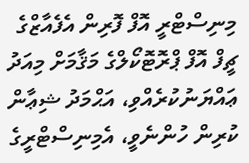މިނިސްޓްރީ އޮފް ފޮރިން އެފެއާޒްގެ ޗީފް އޮފް ޕްރޮޓޮކޯލްގެ މަޤާމަށް މިއަދު ޢައްޔަނުކުރެއްވި، އަޙްމަދު ޝިޢާން ކުރިން ހުންނެވީ، އެމިނިސްޓްރީގެ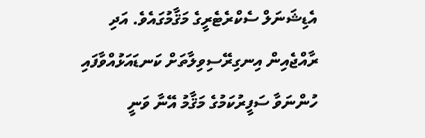އެޑިޝަނަލް ސެކްރެޓެރީގެ މަޤާމުގައެވެ. އަދި ރާއްޖެއިން އިނގިރޭސިވިލާތަށް ކަނޑައަޅުއްވާފައި ހުންނަވާ ސަފީރުކަމުގެ މަޤާމު އޭނާ ވަނީ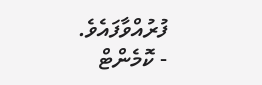ފުރުއްވާފައެވެ.
- ކޮމެންޓް